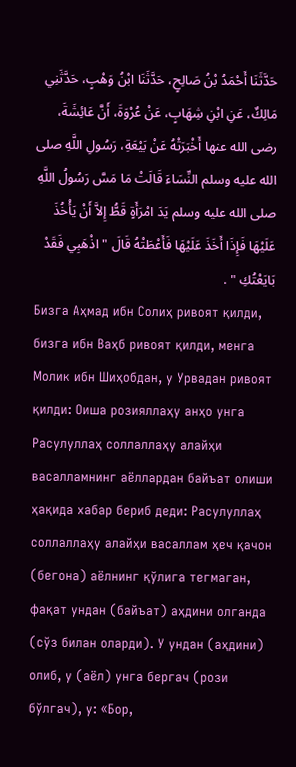حَدَّثَنَا أَحْمَدُ بْنُ صَالِحٍ، حَدَّثَنَا ابْنُ وَهْبٍ، حَدَّثَنِي مَالِكٌ، عَنِ ابْنِ شِهَابٍ، عَنْ عُرْوَةَ، أَنَّ عَائِشَةَ، رضى الله عنها أَخْبَرَتْهُ عَنْ بَيْعَةِ، رَسُولِ اللَّهِ صلى الله عليه وسلم النِّسَاءَ قَالَتْ مَا مَسَّ رَسُولُ اللَّهِ صلى الله عليه وسلم يَدَ امْرَأَةٍ قَطُّ إِلاَّ أَنْ يَأْخُذَ عَلَيْهَا فَإِذَا أَخَذَ عَلَيْهَا فَأَعْطَتْهُ قَالَ " اذْهَبِي فَقَدْ بَايَعْتُكِ " .
Бизга Аҳмад ибн Солиҳ ривоят қилди, бизга ибн Ваҳб ривоят қилди, менга Молик ибн Шиҳобдан, у Урвадан ривоят қилди: Оиша розияллаҳу анҳо унга Расулуллаҳ соллаллаҳу алайҳи васалламнинг аёллардан байъат олиши ҳақида хабар бериб деди: Расулуллаҳ соллаллаҳу алайҳи васаллам ҳеч қачон (бегона) аёлнинг қўлига тегмаган, фақат ундан (байъат) аҳдини олганда (сўз билан оларди). У ундан (аҳдини) олиб, у (аёл) унга бергач (рози бўлгач), у: «Бор,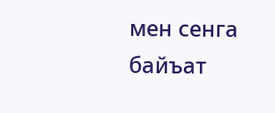мен сенга байъат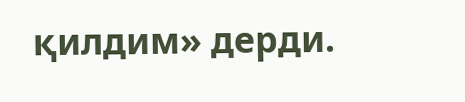қилдим» дерди.